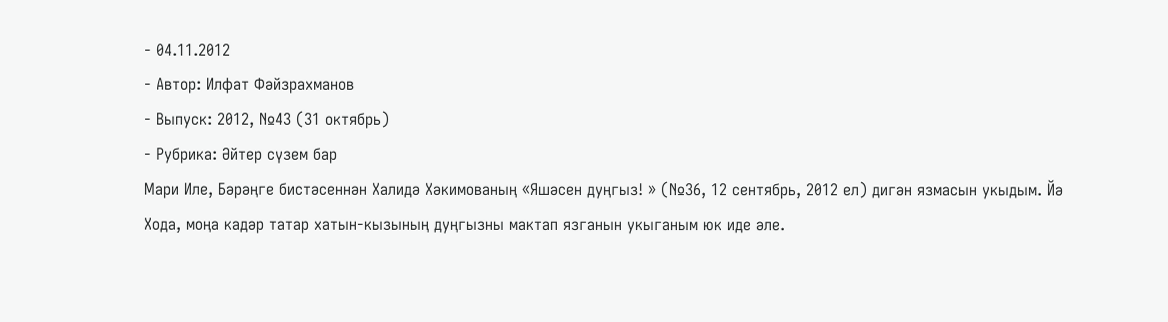- 04.11.2012
- Автор: Илфат Фәйзрахманов
- Выпуск: 2012, №43 (31 октябрь)
- Рубрика: Әйтер сүзем бар
Мари Иле, Бәрәңге бистәсеннән Халидә Хәкимованың «Яшәсен дуңгыз! » (№36, 12 сентябрь, 2012 ел) дигән язмасын укыдым. Йә Хода, моңа кадәр татар хатын-кызының дуңгызны мактап язганын укыганым юк иде әле.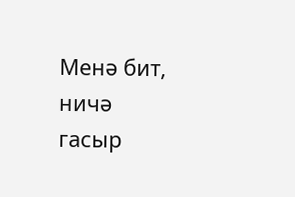Менә бит, ничә гасыр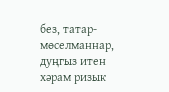без, татар-мөселманнар, дуңгыз итен хәрам ризык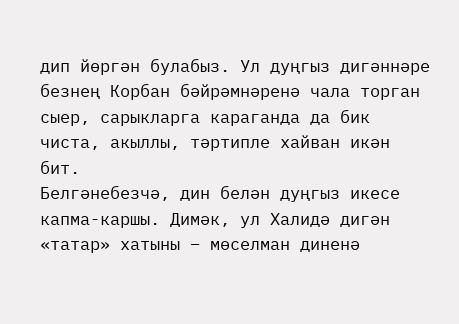дип йөргән булабыз. Ул дуңгыз дигәннәре безнең Корбан бәйрәмнәренә чала торган сыер, сарыкларга караганда да бик чиста, акыллы, тәртипле хайван икән бит.
Белгәнебезчә, дин белән дуңгыз икесе капма-каршы. Димәк, ул Халидә дигән «татар» хатыны – мөселман диненә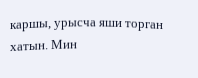каршы, урысча яши торган хатын. Мин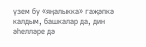үзем бу «яңалыкка» гаҗәпкә калдым, башкалар да, дин әһелләре дә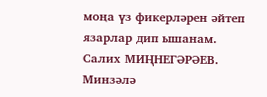моңа үз фикерләрен әйтеп язарлар дип ышанам.
Салих МИҢНЕГӘРӘЕВ.
Минзәлә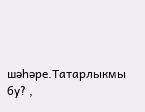шәһәре.Татарлыкмы бу? ,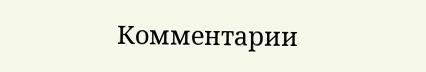Комментарии